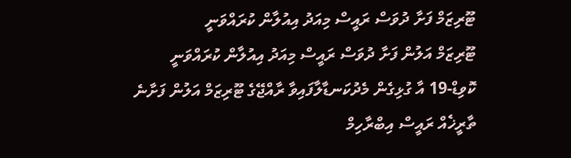ޓޫރިޒަމް ފަށާ ދުވަސް ރައީސް މިއަދު އިއުލާން ކުރައްވަނީ
ޓޫރިޒަމް އަލުން ފަށާ ދުވަސް ރައީސް މިއަދު އިއުލާން ކުރައްވަނީ
ކޮވިޑް-19 އާ ގުޅިގެން މެދުކަނޑާލާފައިވާ ރާއްޖޭގެ ޓޫރިޒަމް އަލުން ފަށާނެ ތާރީޚެއް ރައީސް އިބްރާހިމް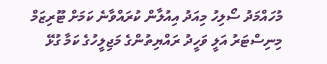މުހައްމަދު ސޯލިހު މިއަދު އިއުލާން ކުރައްވާނެ ކަމަށް ޓޫރިޒަމް މިނިސްޓަރު އަލީ ވަހީދު ރައްޔިތުންގެ މަޖިލީހުގެ ކަމާ ގުޅޭ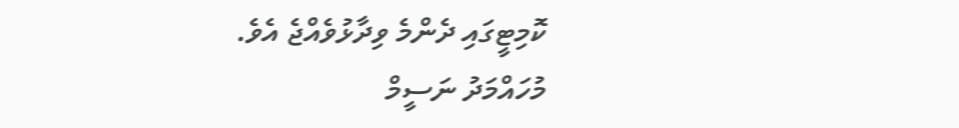ކޮމިޓީގައި ދެންމެ ވިދާޅުވެއްޖެ އެވެ.
މުހައްމަދު ނަސީމް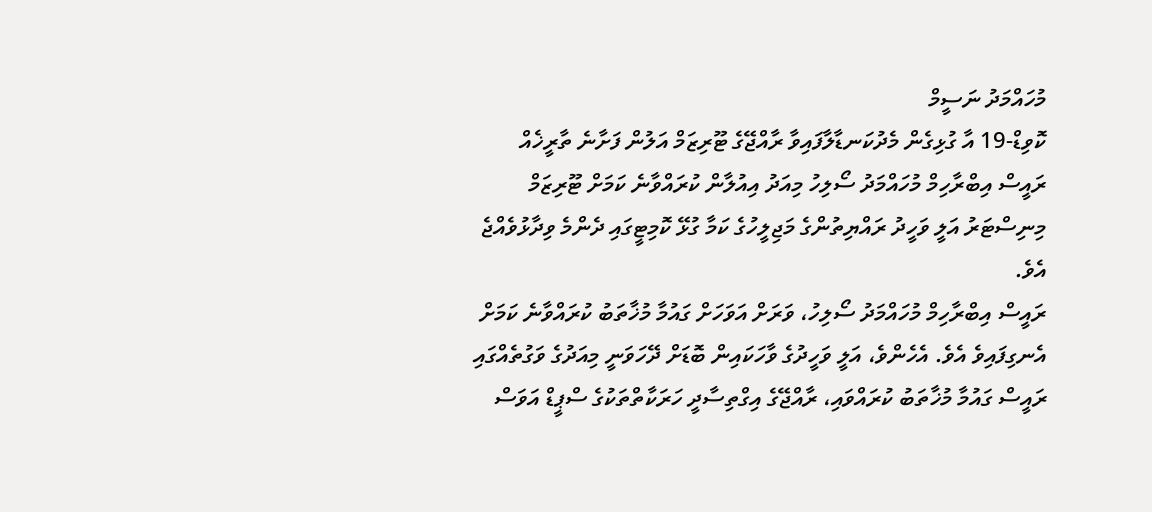މުހައްމަދު ނަސީމް
ކޮވިޑް-19 އާ ގުޅިގެން މެދުކަނޑާލާފައިވާ ރާއްޖޭގެ ޓޫރިޒަމް އަލުން ފަށާނެ ތާރީޚެއް ރައީސް އިބްރާހިމް މުހައްމަދު ސޯލިހު މިއަދު އިއުލާން ކުރައްވާނެ ކަމަށް ޓޫރިޒަމް މިނިސްޓަރު އަލީ ވަހީދު ރައްޔިތުންގެ މަޖިލީހުގެ ކަމާ ގުޅޭ ކޮމިޓީގައި ދެންމެ ވިދާޅުވެއްޖެ އެވެ.
ރައީސް އިބްރާހިމް މުހައްމަދު ސޯލިހު، ވަރަށް އަވަހަށް ގައުމާ މުޚާތަބު ކުރައްވާނެ ކަމަށް އެނގިފައިވެ އެވެ. އެހެންވެ، އަލީ ވަހީދުގެ ވާހަކައިން ބޮޑަށް ދޭހަވަނީ މިއަދުގެ ވަގުތެއްގައި ރައީސް ގައުމާ މުޚާތަބު ކުރައްވައި، ރާއްޖޭގެ އިގްތިސާދީ ހަރަކާތްތަކުގެ ސްޕީޑް އަވަސް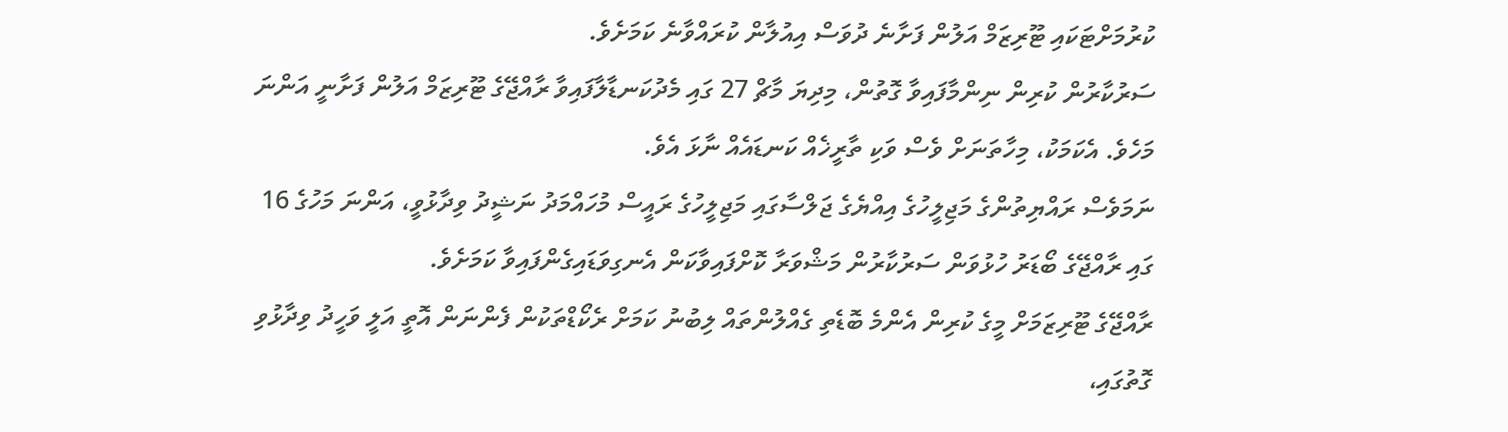ކުރުމަށްޓަކައި ޓޫރިޒަމް އަލުން ފަށާނެ ދުވަސް އިއުލާން ކުރައްވާނެ ކަމަށެވެ.
ސަރުކާރުން ކުރިން ނިންމާފައިވާ ގޮތުން، މިދިޔަ މާޗް 27 ގައި މެދުކަނޑާލާފައިވާ ރާއްޖޭގެ ޓޫރިޒަމް އަލުން ފަށާނީ އަންނަ މަހެވެ. އެކަމަކު، މިހާތަނަށް ވެސް ވަކި ތާރީޚެއް ކަނޑައެއް ނާޅަ އެވެ.
ނަމަވެސް ރައްޔިތުންގެ މަޖިލީހުގެ އިއްޔެގެ ޖަލްސާގައި މަޖިލީހުގެ ރައީސް މުހައްމަދު ނަޝީދު ވިދާޅުވީ، އަންނަ މަހުގެ 16 ގައި ރާއްޖޭގެ ބޯޑަރު ހުޅުވަން ސަރުކާރުން މަޝްވަރާ ކޮށްފައިވާކަން އެނގިވަޑައިގެންފައިވާ ކަމަށެވެ.
ރާއްޖޭގެ ޓޫރިޒަމަށް މީގެ ކުރިން އެންމެ ބޮޑެތި ގެއްލުންތައް ލިބުނު ކަމަށް ރެކޯޑްތަކުން ފެންނަން އޮތީ އަލީ ވަހީދު ވިދާޅުވި ގޮތުގައި،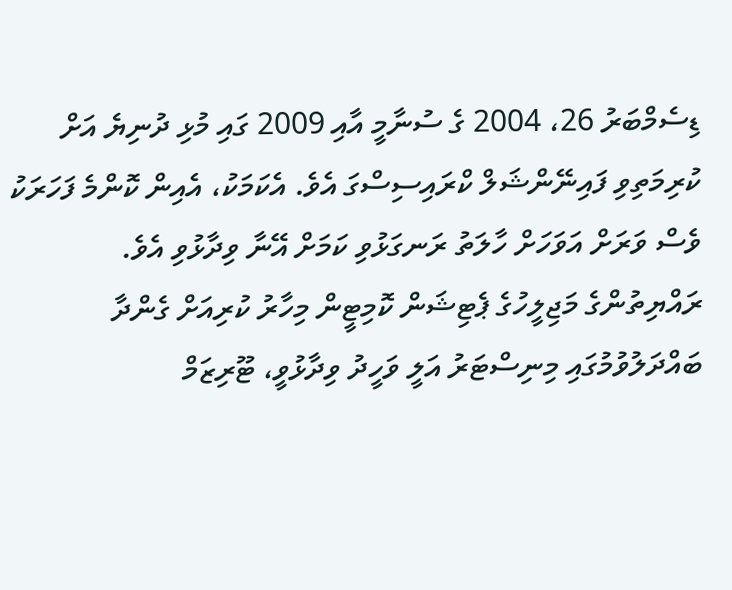ޑިސެމްބަރު 26، 2004 ގެ ސުނާމީ އާއި 2009 ގައި މުޅި ދުނިޔެ އަށް ކުރިމަތިވި ފައިނޭންޝަލް ކްރައިސިސްގަ އެވެ. އެކަމަކު، އެއިން ކޮންމެ ފަހަރަކު ވެސް ވަރަށް އަވަހަށް ހާލަތު ރަނގަޅުވި ކަމަށް އޭނާ ވިދާޅުވި އެވެ.
ރައްޔިތުންގެ މަޖިލީހުގެ ޕެޓިޝަން ކޮމިޓީން މިހާރު ކުރިއަށް ގެންދާ ބައްދަލުވުމުގައި މިނިސްޓަރު އަލީ ވަހީދު ވިދާޅުވީ، ޓޫރިޒަމް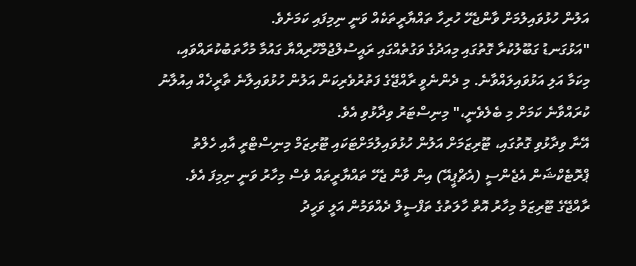އަލުން ހުޅުވައިލުމަށް ވާންޖެހޭ ހުރިހާ ތައްޔާރީތަކެއް ވަނީ ނިމިފައި ކަމަށެވެ.
"އަޅުގަނޑު ގަބޫލުކުރާ ގޮތުގައި މިއަދުގެ ވަގުތެއްގައި ރައީސުލްޖުމްހޫރިއްޔާ ގައުމާ މުހާތަބުކުރައްވައި، މިކަމާ އަލި އަޅުވައިލައްވާނެ. މި ދެންނެވީ ރާއްޖޭގެ ފަތުރުވެރިކަން އަލުން ހުޅުވައިލާނެ ތާރީޚެއް އިއުލާނު ކުރައްވާނެ ކަމަށް މި ބެލެވެނީ،" މިނިސްޓަރު ވިދާޅުވި އެވެ.
އޭނާ ވިދާޅުވި ގޮތުގައި، ޓޫރިޒަމަށް އަލުން ހުޅުވައިލުމަށްޓަކައި ޓޫރިޒަމް މިނިސްޓްރީ އާއި ހެލްތު ޕްރޮޓެކްޝަން އެޖެންސީ (އެޗްޕީއޭ) އިން ވާން ޖެހޭ ތައްޔާރީތައް ވެސް މިހާރު ވަނީ ނިމިފަ އެވެ.
ރާއްޖޭގެ ޓޫރިޒަމް މިހާރު އޮތް ހާލަތުގެ ތަފްސީލް ދެއްވަމުން އަލީ ވަހީދު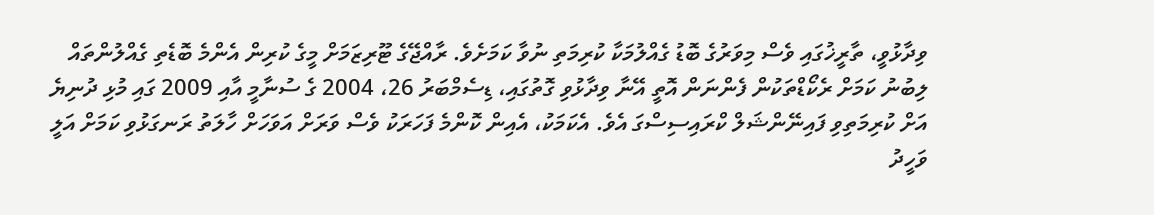ވިދާޅުވީ، ތާރީޚުގައި ވެސް މިވަރުގެ ބޮޑު ގެއްލުމަކާ ކުރިމަތި ނުވާ ކަމަށެވެ. ރާއްޖޭގެ ޓޫރިޒަމަށް މީގެ ކުރިން އެންމެ ބޮޑެތި ގެއްލުންތައް ލިބުނު ކަމަށް ރެކޯޑްތަކުން ފެންނަން އޮތީ އޭނާ ވިދާޅުވި ގޮތުގައި، ޑިސެމްބަރު 26، 2004 ގެ ސުނާމީ އާއި 2009 ގައި މުޅި ދުނިޔެ އަށް ކުރިމަތިވި ފައިނޭންޝަލް ކްރައިސިސްގަ އެވެ. އެކަމަކު، އެއިން ކޮންމެ ފަހަރަކު ވެސް ވަރަށް އަވަހަށް ހާލަތު ރަނގަޅުވި ކަމަށް އަލީ ވަހީދު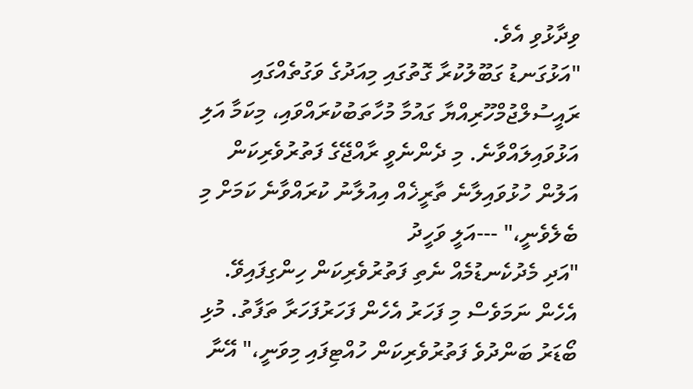ވިދާޅުވި އެވެ.
"އަޅުގަނޑު ގަބޫލުކުރާ ގޮތުގައި މިއަދުގެ ވަގުތެއްގައި ރައީސުލްޖުމްހޫރިއްޔާ ގައުމާ މުހާތަބުކުރައްވައި، މިކަމާ އަލި އަޅުވައިލައްވާނެ. މި ދެންނެވީ ރާއްޖޭގެ ފަތުރުވެރިކަން އަލުން ހުޅުވައިލާނެ ތާރީޚެއް އިއުލާނު ކުރައްވާނެ ކަމަށް މި ބެލެވެނީ،" ---އަލީ ވަހީދު
"އަދި މެދުކެނޑުމެއް ނެތި ފަތުރުވެރިކަން ހިންގިފައިވޭ. އެހެން ނަމަވެސް މި ފަހަރު އެހެން ފަހަރުފަހަރާ ތަފާތު. މުޅި ބޯޑަރު ބަންދުވެ ފަތުރުވެރިކަން ހުއްޓިފައި މިވަނީ،" އޭނާ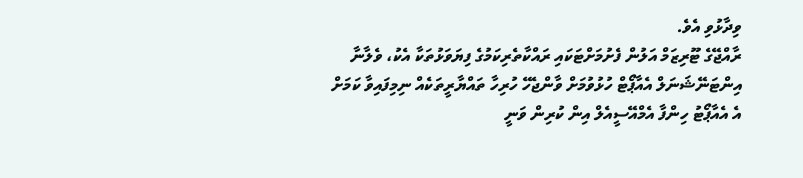ވިދާޅުވި އެވެ.
ރާއްޖޭގެ ޓޫރިޒަމް އަލުން ފެށުމަށްޓަކައި ރައްކާތެރިކަމުގެ ފިޔަވަޅުތަކާ އެކު، ވެލާނާ އިންޓަނޭޝަނަލް އެއާޕޯޓް ހުޅުވުމަށް ވާންޖެހޭ ހުރިހާ ތައްޔާރީތަކެއް ނިމިފައިވާ ކަމަށް އެ އެއާޕޯޓު ހިންފާ އެމްއޭސީއެލް އިން ކުރިން ވަނީ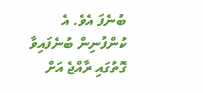ބުނެފަ އެވެ. އެ ކުންފުނިން ބުނެފައިވާ ގޮތުގައި ރާއްޖެ އަށް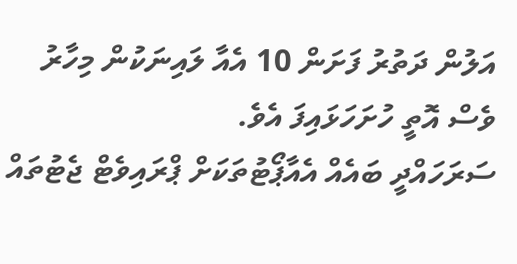އަލުން ދަތުރު ފަށަން 10 އެއާ ލައިނަކުން މިހާރު ވެސް އޮތީ ހުށަހަޅައިފަ އެވެ.
ސަރަހައްދީ ބައެއް އެއާޕޯޓުތަކަށް ޕްރައިވެޓް ޖެޓުތައް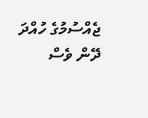ޖެއްސުމުގެ ހުއްދަ ދޭން ވެސް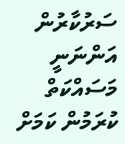ސަރުކާރުން އަންނަނީ މަސައްކަތް ކުރަމުން ކަމަށް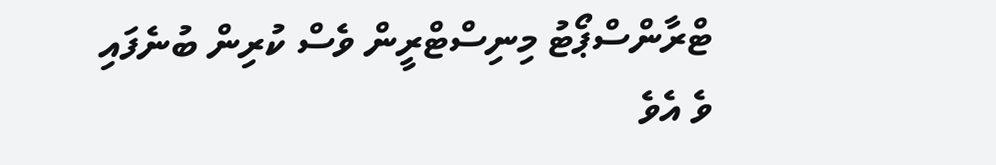ޓްރާންސްޕޯޓު މިނިސްޓްރީން ވެސް ކުރިން ބުނެފައި ވެ އެވެ